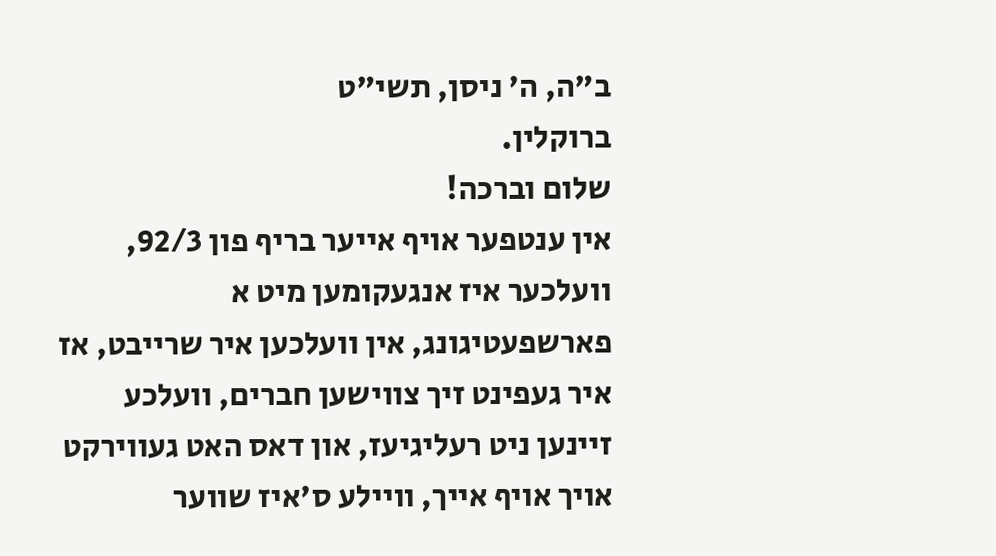ב"ה, ה' ניסן, תשי"ט
ברוקלין.
שלום וברכה!
אין ענטפער אויף אייער בריף פון 92/3, וועלכער איז אנגעקומען מיט א פארשפעטיגונג, אין וועלכען איר שרייבט, אז איר געפינט זיך צווישען חברים, וועלכע זיינען ניט רעליגיעז, און דאס האט געווירקט אויך אויף אייך, וויילע ס'איז שווער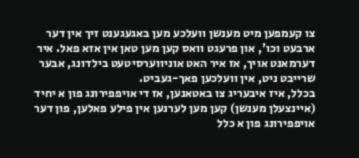צו קעמפען מיט מענשן וועלכע מען באגעגענט זיך אין דער ארבעט וכו', און פרעגט וואס קען מען טאן אין אזא פאל. איר דערמאנט אויך, אז איר האט אוניווערסיטעט בילדונג, אבער שרייבט ניט, אין וועלכען פאך-געביט.
בכלל, איז איבעריג צו באטאנען, אז די אויפפירונג פון א יחיד (איינצעלן מענשן) קען מען לערנען אין פילע פאלען, פון דער אויפפירונג פון א כלל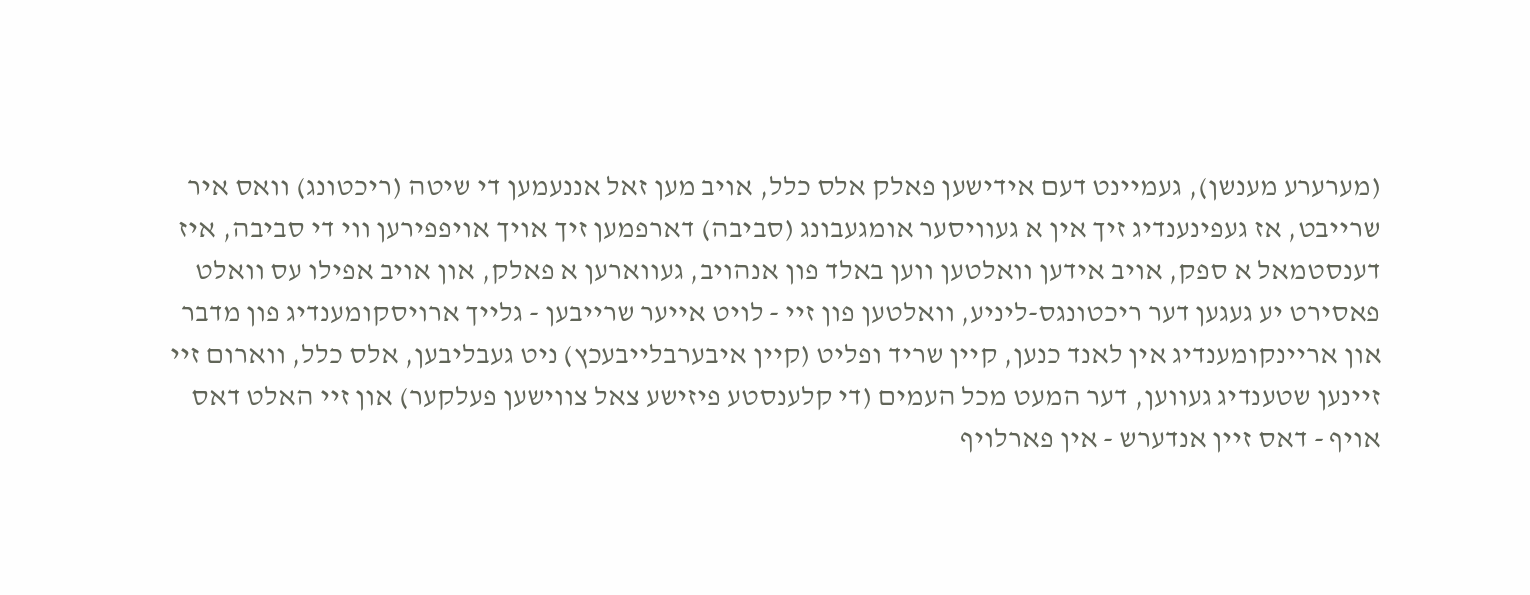(מערערע מענשן), געמיינט דעם אידישען פאלק אלס כלל, אויב מען זאל אננעמען די שיטה (ריכטונג) וואס איר שרייבט, אז געפינענדיג זיך אין א געוויסער אומגעבונג (סביבה) דארפמען זיך אויך אויפפירען ווי די סביבה, איז דענסטמאל א ספק, אויב אידען וואלטען ווען באלד פון אנהויב, געווארען א פאלק, און אויב אפילו עס וואלט פאסירט יע געגען דער ריכטונגס-ליניע, וואלטען פון זיי - לויט אייער שרייבען - גלייך ארויסקומענדיג פון מדבר און אריינקומענדיג אין לאנד כנען, קיין שריד ופליט (קיין איבערבלייבעכץ) ניט געבליבען, אלס כלל, ווארום זיי זיינען שטענדיג געווען, דער המעט מכל העמים (די קלענסטע פיזישע צאל צווישען פעלקער) און זיי האלט דאס אויף - דאס זיין אנדערש - אין פארלויף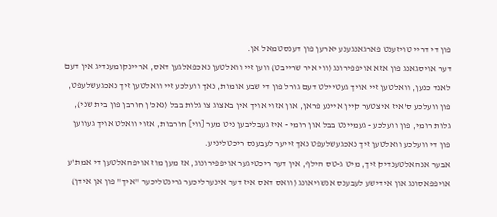פון די דריי טויזענט פארגאנגענע יארען פון דענסטמאל אן.
דער אויסגאנג פון אזא אויפפירונג (ווי איר שרייבט) ווען זיי וואלטען נאכפאלגען דאס, אריינקומענדיג אין דעם לאנד כנען, וואלטען זיי אויך געטיילט דעם גורל פון די שבע אומות, נאך וועלכע זיי וואלטען זיך נאכגעשלעפט, פון וועלכע ס'איז איצטער קיין איינע פראן, און אזוי אויך אין באצוג צו גלות בבל (נאכ'ן חורבן פון בית שני), גלות רומי, פון וועלכע - געמיינט בבל און רומי - איז געבליבען ניט מער [ווי] חורבות, אזוי וואלט אויך געווען פון די וועלכע וואלטען זיך נאכגעשלעפט נאך זייער לעבענס ריכטליניע.
אבער אנהאלטענדיק זיך, מיט ג-טס הילף, אין דער ריכטיגער אויפפירונוג, אז מען מוז אויפהאלטען די אמת'ע אויפפאסונג און אידישע לעבענס אנשויאונג (וואס דאס איז דער אינערליכער גרינטליכער "איך" פון אן אידן)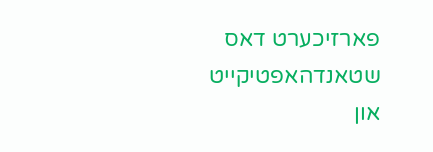פארזיכערט דאס שטאנדהאפטיקייט און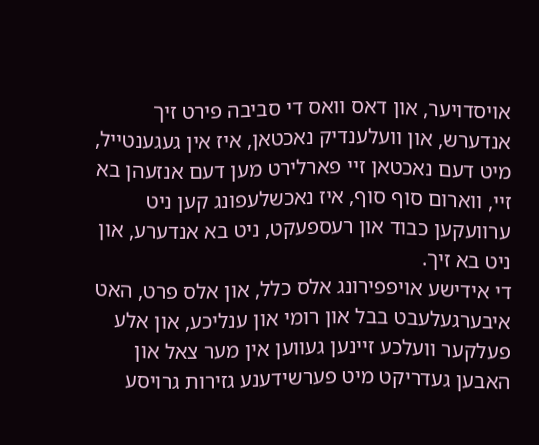אויסדויער, און דאס וואס די סביבה פירט זיך אנדערש, און וועלענדיק נאכטאן, איז אין געגענטייל, מיט דעם נאכטאן זיי פארלירט מען דעם אנזעהן בא זיי, ווארום סוף סוף, איז נאכשלעפונג קען ניט ערוועקען כבוד און רעספעקט, ניט בא אנדערע, און ניט בא זיך.
די אידישע אויפפירונג אלס כלל, און אלס פרט, האט איבערגעלעבט בבל און רומי און ענליכע, און אלע פעלקער וועלכע זיינען געווען אין מער צאל און האבען געדריקט מיט פערשידענע גזירות גרויסע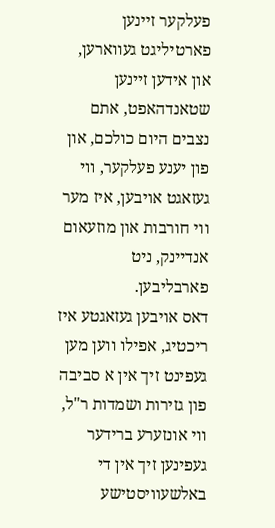פעלקער זיינען פארטיליגט געווארען, און אידען זיינען שטאנדהאפט, אתם נצבים היום כולכם, און פון יענע פעלקער, ווי געזאגט אויבען, איז מער ווי חורבות און מוזעאום אנדיינק, ניט פארבליבען.
דאס אויבען געזאגטע איז ריכטיג, אפילו ווען מען געפינט זיך אין א סביבה פון גזירות ושמדות ר"ל, ווי אונזערע ברידער געפינען זיך אין די באלשעוויסטישע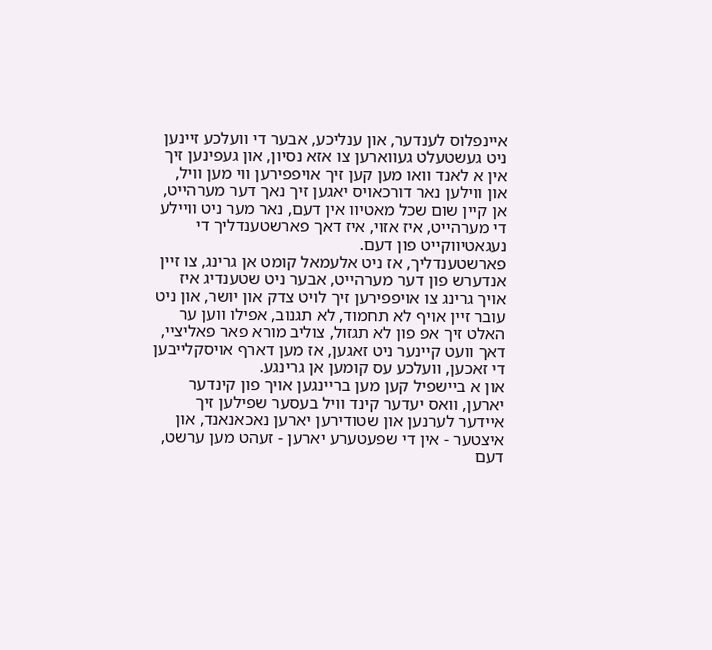איינפלוס לענדער, און ענליכע, אבער די וועלכע זיינען ניט געשטעלט געווארען צו אזא נסיון, און געפינען זיך אין א לאנד וואו מען קען זיך אויפפירען ווי מען וויל, און ווילען נאר דורכאויס יאגען זיך נאך דער מערהייט, אן קיין שום שכל מאטיוו אין דעם, נאר מער ניט וויילע די מערהייט, איז אזוי, איז דאך פארשטענדליך די נעגאטיווקייט פון דעם.
פארשטענדליך, אז ניט אלעמאל קומט אן גרינג, צו זיין אנדערש פון דער מערהייט, אבער ניט שטענדיג איז אויך גרינג צו אויפפירען זיך לויט צדק און יושר, און ניט עובר זיין אויף לא תחמוד, לא תגנוב, אפילו ווען ער האלט זיך אפ פון לא תגזול, צוליב מורא פאר פאליציי, דאך וועט קיינער ניט זאגען, אז מען דארף אויסקלייבען די זאכען, וועלכע עס קומען אן גרינגע.
און א ביישפיל קען מען בריינגען אויך פון קינדער יארען, וואס יעדער קינד וויל בעסער שפילען זיך איידער לערנען און שטודירען יארען נאכאנאנד, און איצטער - אין די שפעטערע יארען - זעהט מען ערשט, דעם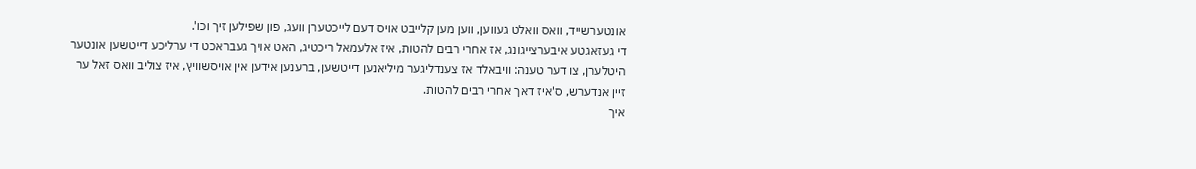אונטערשייד, וואס וואלט געווען, ווען מען קלייבט אויס דעם לייכטערן וועג, פון שפילען זיך וכו'.
די געזאגטע איבערצייגונג, אז אחרי רבים להטות, איז אלעמאל ריכטיג, האט אויך געבראכט די ערליכע דייטשען אונטער היטלערן, צו דער טענה: וויבאלד אז צענדליגער מיליאנען דייטשען, ברענען אידען אין אויסשוויץ, איז צוליב וואס זאל ער זיין אנדערש, ס'איז דאך אחרי רבים להטות.
איך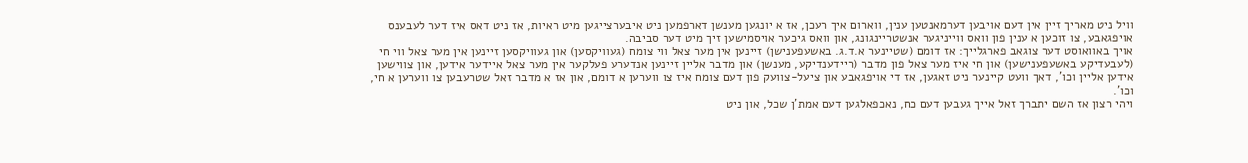וויל ניט מאריך זיין אין דעם אויבען דערמאנטען ענין, ווארום איך רעכן, אז א יונגען מענשן דארפמען ניט איבערצייגען מיט ראיות, אז ניט דאס איז דער לעבענס אויפגאבע, צו זוכען א ענין פון וואס ווייניגער אנשטריינגונג, און וואס גיכער אויסמישען זיך מיט דער סביבה.
אויך באוואוסט דער צוגאב פארגלייך: אז דומם (שטיינער א.ד.ג. באשעפענישן) זיינען אין מער צאל ווי צומח (געוויקסען) און געוויקסען זיינען אין מער צאל ווי חי (לעבעדיקע באשעפענישען) און חי איז מער צאל פון מדבר (ריידענדיקע, מענשן) און מדבר אליין זיינען אנדערע פעלקער אין מער צאל איידער אידען, און צווישען אידען אליין וכו', דאך וועט קיינער ניט זאגען, אז די אויפגאבע און ציעל-צוועק פון דעם צומח איז צו ווערען א דומם, און אז א מדבר זאל שטרעבען צו ווערען א חי, וכו'.
ויהי רצון אז השם יתברך זאל אייך געבען דעם כח, נאכפאלגען דעם אמת'ן שכל, און ניט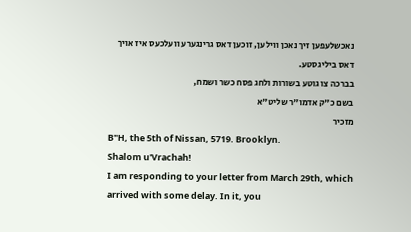נאכשלעפען זיך נאכן ווילען, זוכען דאס גרינגערע וועלכעס איז אויך דאס ביליגסטע.
בברכה צו גוטע בשורות ולחג פסח כשר ושמח,
בשם כ"ק אדמו"ר שליט"א
מזכיר
B"H, the 5th of Nissan, 5719. Brooklyn.
Shalom u'Vrachah!
I am responding to your letter from March 29th, which arrived with some delay. In it, you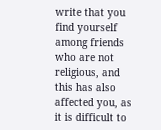write that you find yourself among friends who are not religious, and this has also affected you, as it is difficult to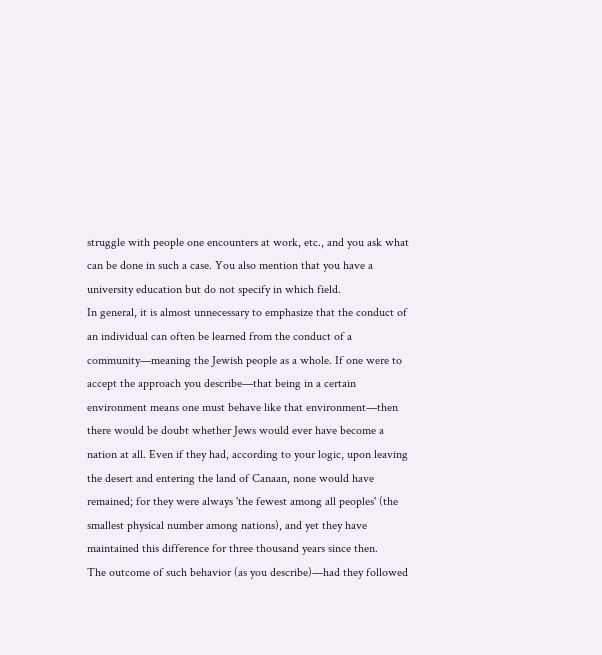struggle with people one encounters at work, etc., and you ask what can be done in such a case. You also mention that you have a university education but do not specify in which field.
In general, it is almost unnecessary to emphasize that the conduct of an individual can often be learned from the conduct of a community—meaning the Jewish people as a whole. If one were to accept the approach you describe—that being in a certain environment means one must behave like that environment—then there would be doubt whether Jews would ever have become a nation at all. Even if they had, according to your logic, upon leaving the desert and entering the land of Canaan, none would have remained; for they were always 'the fewest among all peoples' (the smallest physical number among nations), and yet they have maintained this difference for three thousand years since then.
The outcome of such behavior (as you describe)—had they followed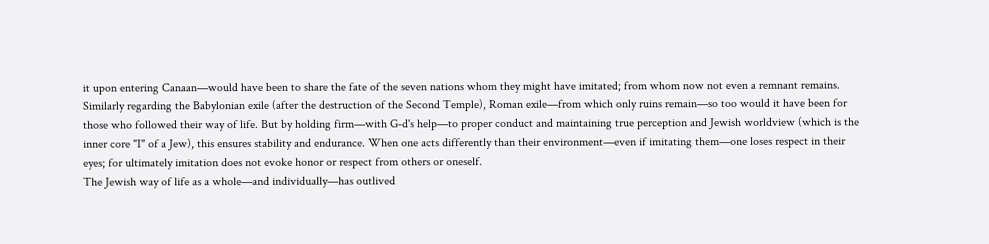it upon entering Canaan—would have been to share the fate of the seven nations whom they might have imitated; from whom now not even a remnant remains. Similarly regarding the Babylonian exile (after the destruction of the Second Temple), Roman exile—from which only ruins remain—so too would it have been for those who followed their way of life. But by holding firm—with G‑d's help—to proper conduct and maintaining true perception and Jewish worldview (which is the inner core "I" of a Jew), this ensures stability and endurance. When one acts differently than their environment—even if imitating them—one loses respect in their eyes; for ultimately imitation does not evoke honor or respect from others or oneself.
The Jewish way of life as a whole—and individually—has outlived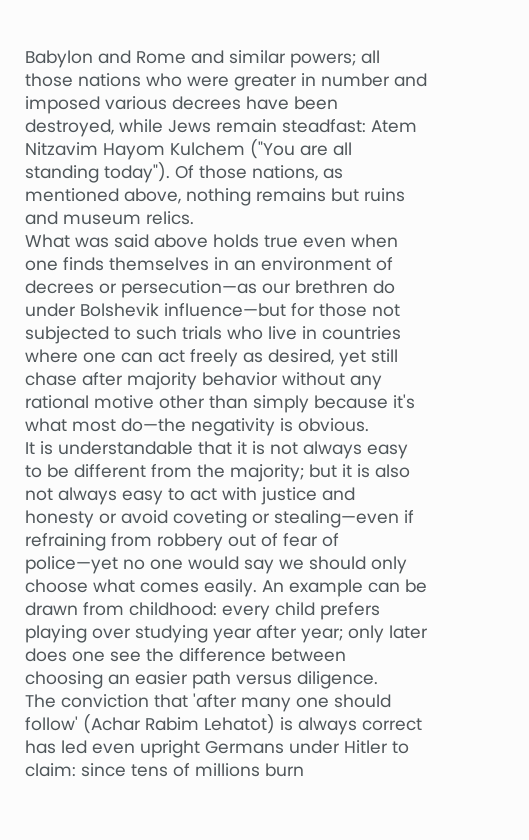Babylon and Rome and similar powers; all those nations who were greater in number and imposed various decrees have been destroyed, while Jews remain steadfast: Atem Nitzavim Hayom Kulchem ("You are all standing today"). Of those nations, as mentioned above, nothing remains but ruins and museum relics.
What was said above holds true even when one finds themselves in an environment of decrees or persecution—as our brethren do under Bolshevik influence—but for those not subjected to such trials who live in countries where one can act freely as desired, yet still chase after majority behavior without any rational motive other than simply because it's what most do—the negativity is obvious.
It is understandable that it is not always easy to be different from the majority; but it is also not always easy to act with justice and honesty or avoid coveting or stealing—even if refraining from robbery out of fear of police—yet no one would say we should only choose what comes easily. An example can be drawn from childhood: every child prefers playing over studying year after year; only later does one see the difference between choosing an easier path versus diligence.
The conviction that 'after many one should follow' (Achar Rabim Lehatot) is always correct has led even upright Germans under Hitler to claim: since tens of millions burn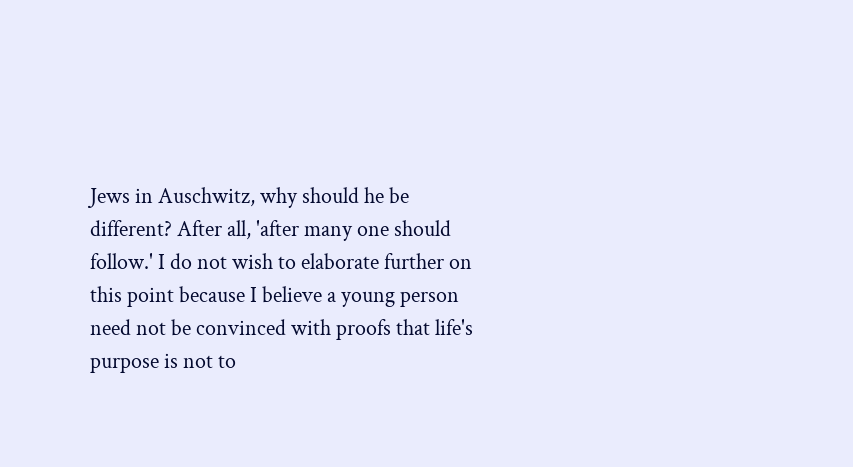Jews in Auschwitz, why should he be different? After all, 'after many one should follow.' I do not wish to elaborate further on this point because I believe a young person need not be convinced with proofs that life's purpose is not to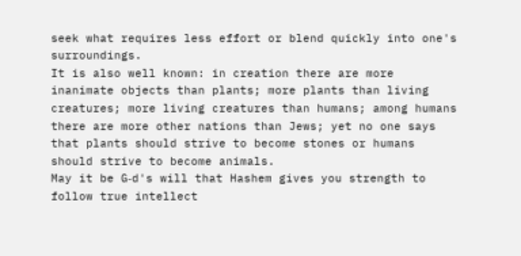seek what requires less effort or blend quickly into one's surroundings.
It is also well known: in creation there are more inanimate objects than plants; more plants than living creatures; more living creatures than humans; among humans there are more other nations than Jews; yet no one says that plants should strive to become stones or humans should strive to become animals.
May it be G‑d's will that Hashem gives you strength to follow true intellect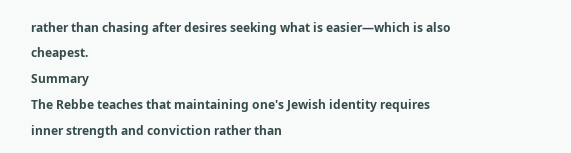rather than chasing after desires seeking what is easier—which is also cheapest.
Summary
The Rebbe teaches that maintaining one's Jewish identity requires inner strength and conviction rather than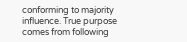conforming to majority influence. True purpose comes from following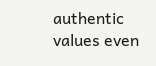authentic values even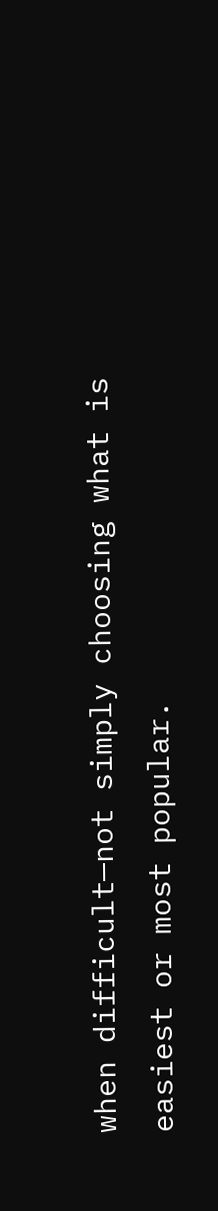when difficult—not simply choosing what is easiest or most popular.